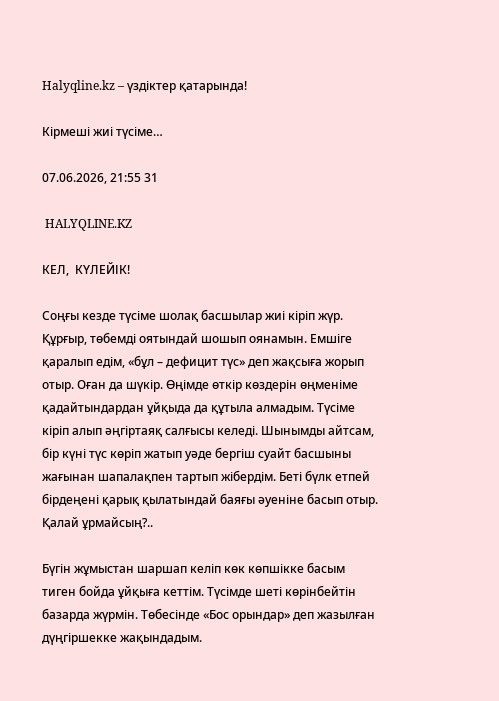Halyqline.kz – үздіктер қатарында!

Кірмеші жиі түсіме…

07.06.2026, 21:55 31

 HALYQLINE.KZ

КЕЛ,  КҮЛЕЙІК!

Соңғы кезде түсіме шолақ басшылар жиі кіріп жүр. Құрғыр, төбемді оятындай шошып оянамын. Емшіге қаралып едім, «бұл – дефицит түс» деп жақсыға жорып отыр. Оған да шүкір. Өңімде өткір көздерін өңменіме қадайтындардан ұйқыда да құтыла алмадым. Түсіме кіріп алып әңгіртаяқ салғысы келеді. Шынымды айтсам, бір күні түс көріп жатып уәде бергіш суайт басшыны жағынан шапалақпен тартып жібердім. Беті бүлк етпей бірдеңені қарық қылатындай баяғы әуеніне басып отыр. Қалай ұрмайсың?..

Бүгін жұмыстан шаршап келіп көк көпшікке басым тиген бойда ұйқыға кеттім. Түсімде шеті көрінбейтін базарда жүрмін. Төбесінде «Бос орындар» деп жазылған дүңгіршекке жақындадым.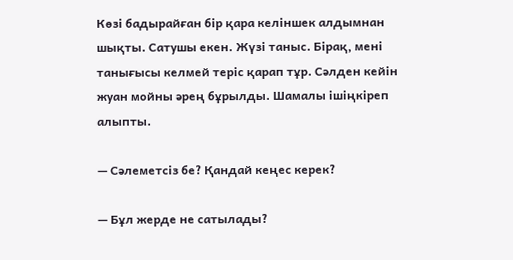Көзі бадырайған бір қара келіншек алдымнан шықты. Сатушы екен. Жүзі таныс. Бірақ, мені танығысы келмей теріс қарап тұр. Сәлден кейін жуан мойны әрең бұрылды. Шамалы ішіңкіреп алыпты.

— Сәлеметсіз бе? Қандай кеңес керек?

— Бұл жерде не сатылады?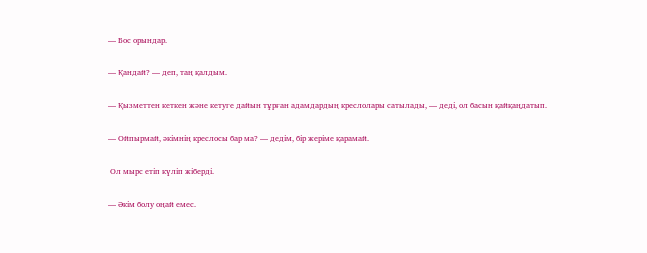— Бос орындар.

— Қандай? — деп, таң қалдым.

— Қызметтен кеткен және кетуге дайын тұрған адамдардың креслолары сатылады, — деді, ол басын қайқаңдатып.

— Ойпырмай, әкімнің креслосы бар ма? — дедім, бір жеріме қарамай.

 Ол мырс етіп күліп жіберді.

— Әкім болу оңай емес.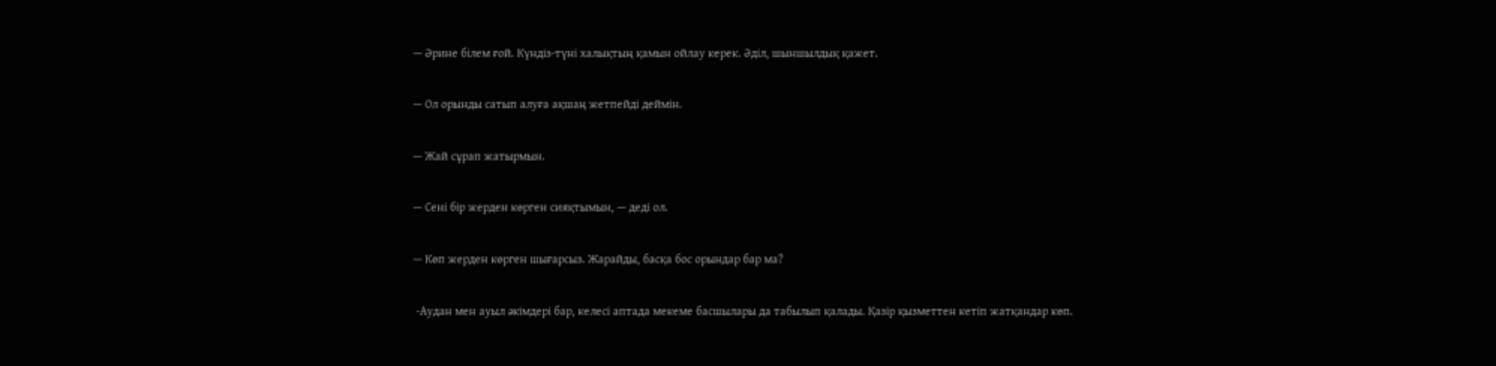— Әрине білем ғой. Күндіз-түні халықтың қамын ойлау керек. Әділ, шыншылдық қажет.

— Ол орынды сатып алуға ақшаң жетпейді деймін.

— Жай сұрап жатырмын.

— Сені бір жерден көрген сияқтымын, — деді ол.

— Көп жерден көрген шығарсыз. Жарайды, басқа бос орындар бар ма?

 -Аудан мен ауыл әкімдері бар, келесі аптада мекеме басшылары да табылып қалады. Қазір қызметтен кетіп жатқандар көп.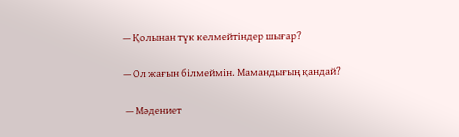— Қолынан түк келмейтіндер шығар?

— Ол жағын білмеймін. Мамандығың қандай?

 — Мәдениет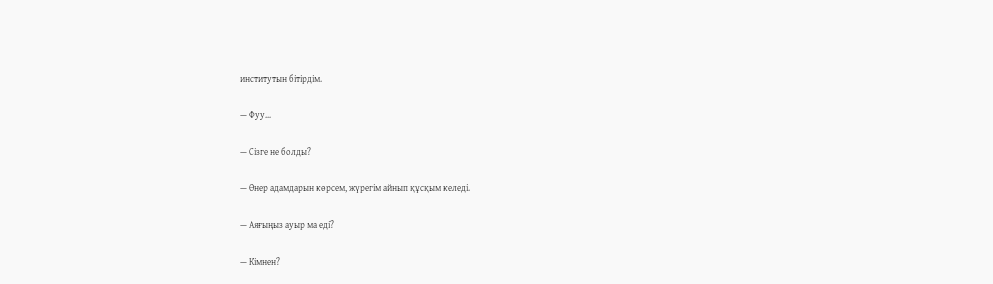институтын бітірдім.

— Фуу…

— Сізге не болды?

— Өнер адамдарын көрсем, жүрегім айнып құсқым келеді.

— Аяғыңыз ауыр ма еді?

— Кімнен?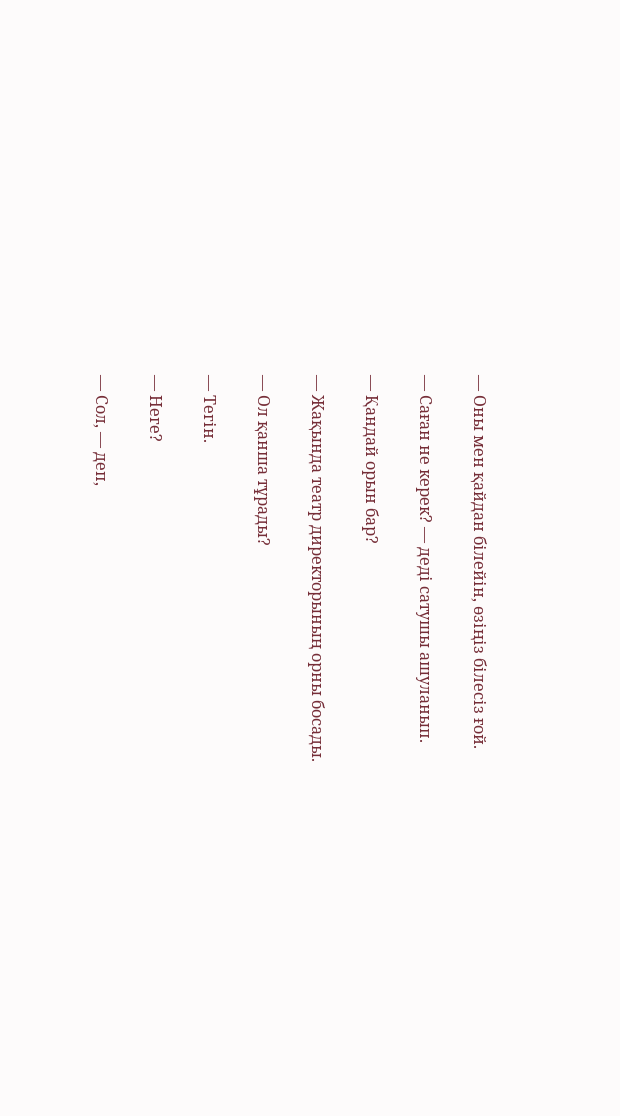— Оны мен қайдан білейін, өзіңіз білесіз ғой.

— Саған не керек? — деді сатушы ашуланып.

— Қандай орын бар?

— Жақында театр директорының орны босады.

— Ол қанша тұрады?

— Тегін.

— Неге?

— Сол, — деп,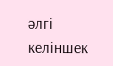әлгі келіншек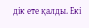дік ете қалды. Екі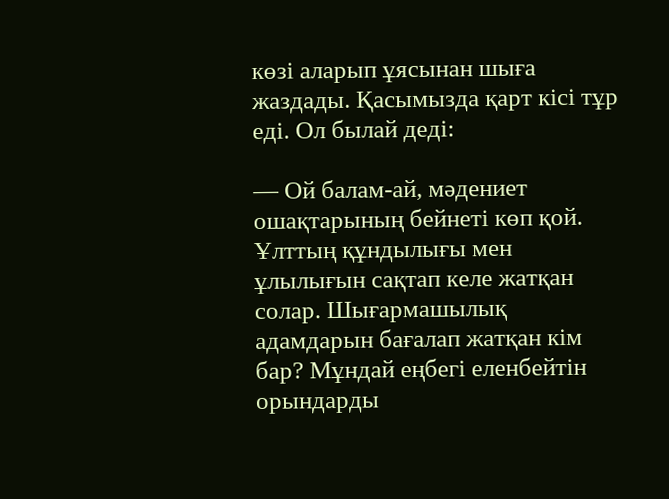көзі аларып ұясынан шыға жаздады. Қасымызда қарт кісі тұр еді. Ол былай деді:

— Ой балам-ай, мәдениет ошақтарының бейнеті көп қой. Ұлттың құндылығы мен ұлылығын сақтап келе жатқан солар. Шығармашылық адамдарын бағалап жатқан кім бар? Мұндай еңбегі еленбейтін орындарды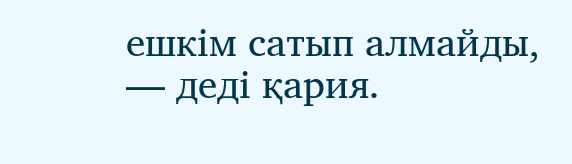ешкім сатып алмайды, — деді қария.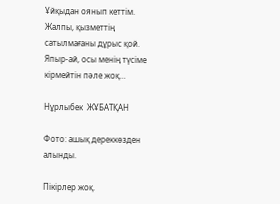Ұйқыдан оянып кеттім. Жалпы, қызметтің сатылмағаны дұрыс қой. Япыр-ай, осы менің түсіме кірмейтін пәле жоқ…

Нұрлыбек  ЖҰБАТҚАН

Фото: ашық дереккөзден алынды.

Пікірлер жоқ.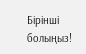Бірінші болыңыз!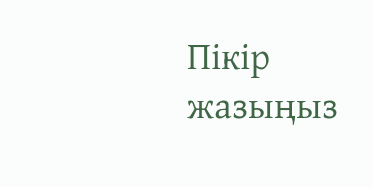Пікір жазыңыз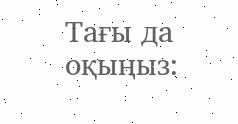Тағы да оқыңыз: